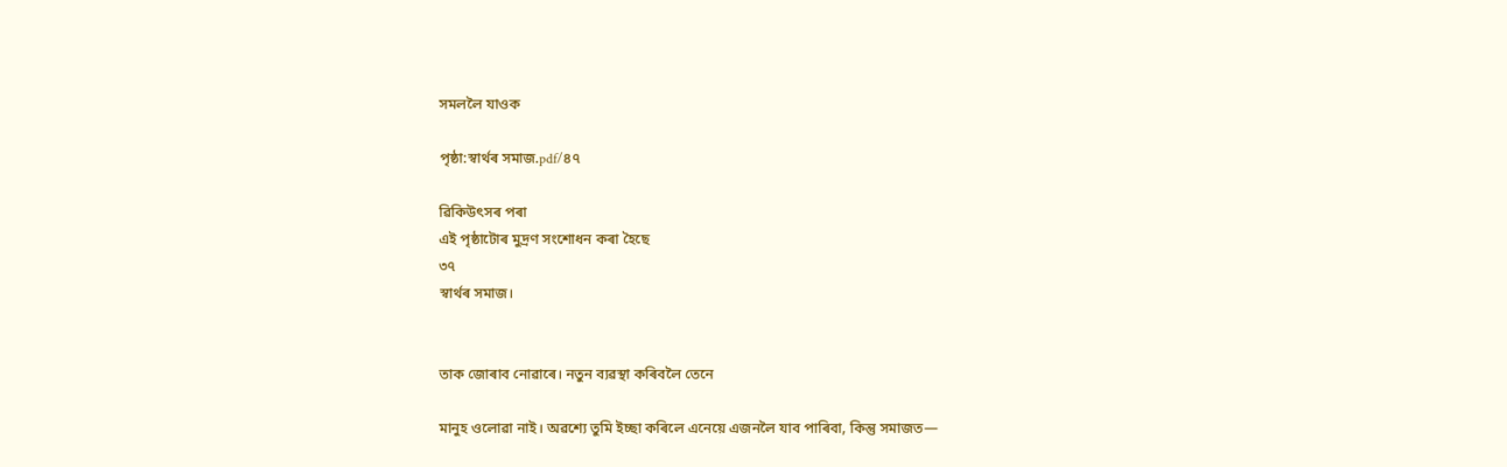সমললৈ যাওক

পৃষ্ঠা:স্বাৰ্থৰ সমাজ.pdf/৪৭

ৱিকিউৎসৰ পৰা
এই পৃষ্ঠাটোৰ মুদ্ৰণ সংশোধন কৰা হৈছে
৩৭
স্বাৰ্থৰ সমাজ।


তাক জোৰাব নোৱাৰে। নতুন ব্যৱস্থা কৰিবলৈ তেনে

মানুহ ওলোৱা নাই। অৱশ্যে তুমি ইচ্ছা কৰিলে এনেয়ে এজনলৈ যাব পাৰিবা, কিন্তু সমাজত—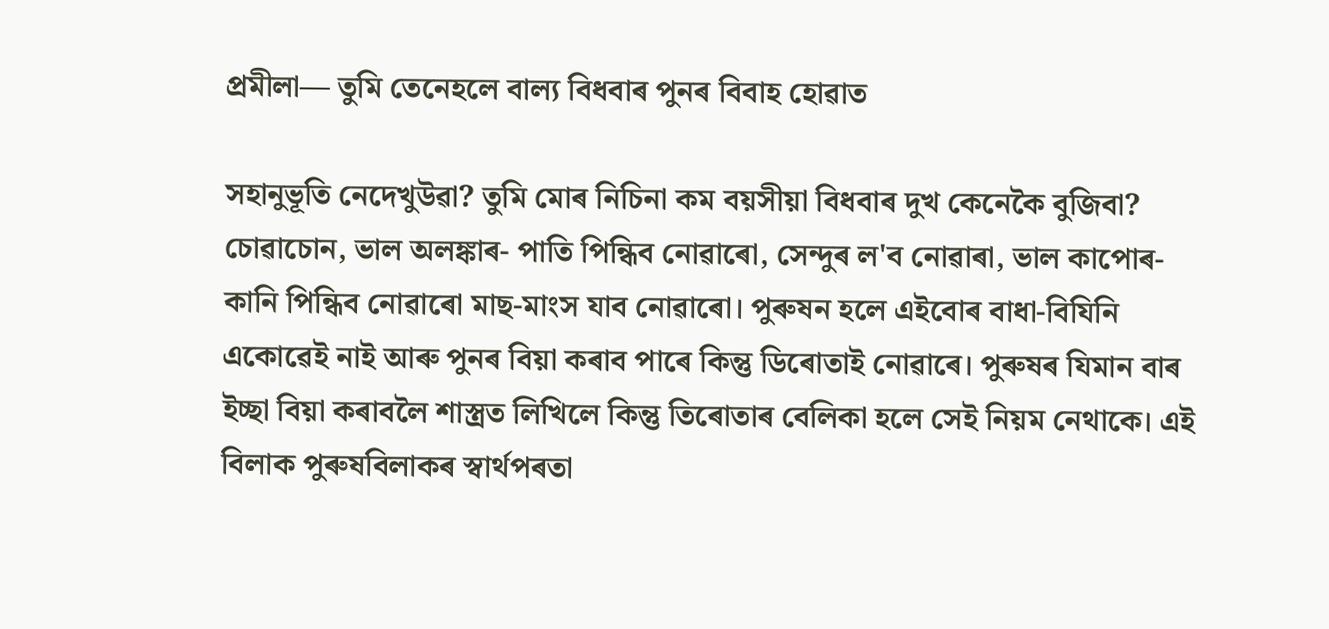প্ৰমীলা— তুমি তেনেহলে বাল্য বিধবাৰ পুনৰ বিবাহ হোৱাত

সহানুভূতি নেদেখুউৱা? তুমি মোৰ নিচিনা কম বয়সীয়া বিধবাৰ দুখ কেনেকৈ বুজিবা? চোৱাচোন, ভাল অলঙ্কাৰ- পাতি পিন্ধিব নোৱাৰো, সেন্দুৰ ল'ব নোৱাৰা, ভাল কাপোৰ-কানি পিন্ধিব নোৱাৰো মাছ-মাংস যাব নোৱাৰো। পুৰুষন হলে এইবোৰ বাধা-বিযিনি একোৱেই নাই আৰু পুনৰ বিয়া কৰাব পাৰে কিন্তু ডিৰোতাই নোৱাৰে। পুৰুষৰ যিমান বাৰ ইচ্ছা বিয়া কৰাবলৈ শাস্ত্ৰত লিখিলে কিন্তু তিৰোতাৰ বেলিকা হলে সেই নিয়ম নেথাকে। এই বিলাক পুৰুষবিলাকৰ স্বাৰ্থপৰতা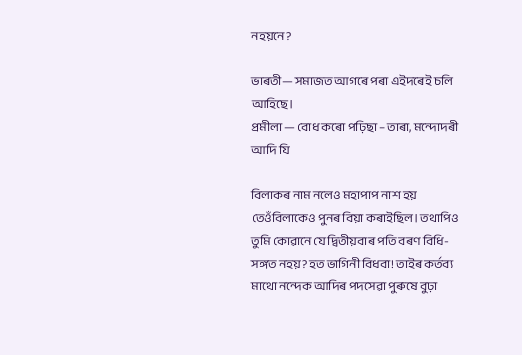নহয়নে?

ভাৰতী— সমাজত আগৰে পৰা এইদৰেই চলি আহিছে।
প্ৰমীলা — বোধ কৰো পঢ়িছা – তাৰা, মন্দোদৰী আদি যি

বিলাকৰ নাম নলেও মহাপাপ নাশ হয় তেওঁবিলাকেও পুনৰ বিয়া কৰাইছিল। তথাপিও তুমি কোৱানে যে দ্বিতীয়বাৰ পতি বৰণ বিধি-সঙ্গত নহয়? হত ভাগিনী বিধবা! তাইৰ কৰ্তব্য মাথো নন্দেক আদিৰ পদসেৱা পুৰুষে বুঢ়া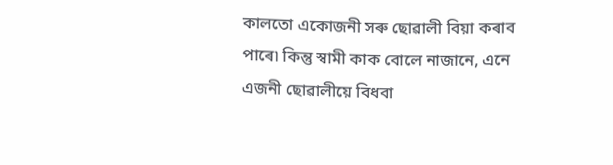কালতো একোজনী সৰু ছোৱালী বিয়া কৰাব পাৰে৷ কিন্তু স্বামী কাক বোলে নাজানে, এনে এজনী ছোৱালীয়ে বিধবা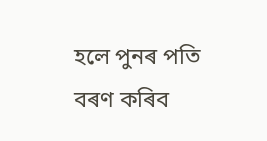হলে পুনৰ পতি বৰণ কৰিব